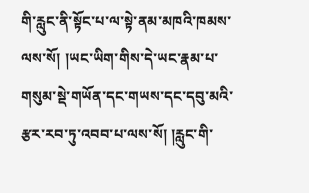གི་རླུང་ནི་སྟོང་པ་ལ་སྟེ་ནམ་མཁའི་ཁམས་ལས་སོ། །ཡང་ཡིག་གིས་དེ་ཡང་རྣམ་པ་གསུམ་སྡེ་གཡོན་དང་གཡས་དང་དབུ་མའི་རྩར་རབ་ཏུ་འབབ་པ་ལས་སོ། །རླུང་གི་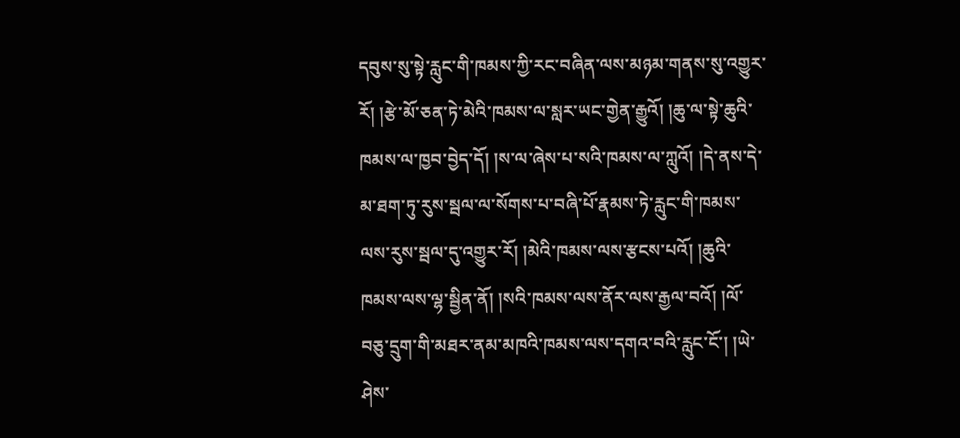དབུས་སུ་སྟེ་རླུང་གི་ཁམས་ཀྱི་རང་བཞིན་ལས་མཉམ་གནས་སུ་འགྱུར་རོ། །རྩེ་མོ་ཅན་ཏེ་མེའི་ཁམས་ལ་སླར་ཡང་གྱེན་རྒྱུའོ། །ཆུ་ལ་སྟེ་ཆུའི་ཁམས་ལ་ཁྱབ་བྱེད་དོ། །ས་ལ་ཞེས་པ་སའི་ཁམས་ལ་ཀླུའོ། །དེ་ནས་དེ་མ་ཐག་ཏུ་རུས་སྦལ་ལ་སོགས་པ་བཞི་པོ་རྣམས་ཏེ་རླུང་གི་ཁམས་ལས་རུས་སྦལ་དུ་འགྱུར་རོ། །མེའི་ཁམས་ལས་རྩངས་པའོ། །ཆུའི་ཁམས་ལས་ལྷ་སྦྱིན་ནོ། །སའི་ཁམས་ལས་ནོར་ལས་རྒྱལ་བའོ། །ལོ་བཅུ་དྲུག་གི་མཐར་ནམ་མཁའི་ཁམས་ལས་དགའ་བའི་རླུང་ངོ་། །ཡེ་ཤེས་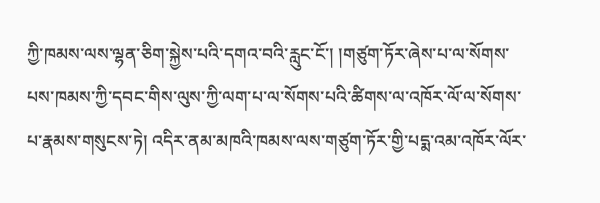ཀྱི་ཁམས་ལས་ལྷན་ཅིག་སྐྱེས་པའི་དགའ་བའི་རླུང་ངོ་། །གཙུག་ཏོར་ཞེས་པ་ལ་སོགས་པས་ཁམས་ཀྱི་དབང་གིས་ལུས་ཀྱི་ལག་པ་ལ་སོགས་པའི་ཚིགས་ལ་འཁོར་ལོ་ལ་སོགས་པ་རྣམས་གསུངས་ཏེ། འདིར་ནམ་མཁའི་ཁམས་ལས་གཙུག་ཏོར་གྱི་པདྨ་འམ་འཁོར་ལོར་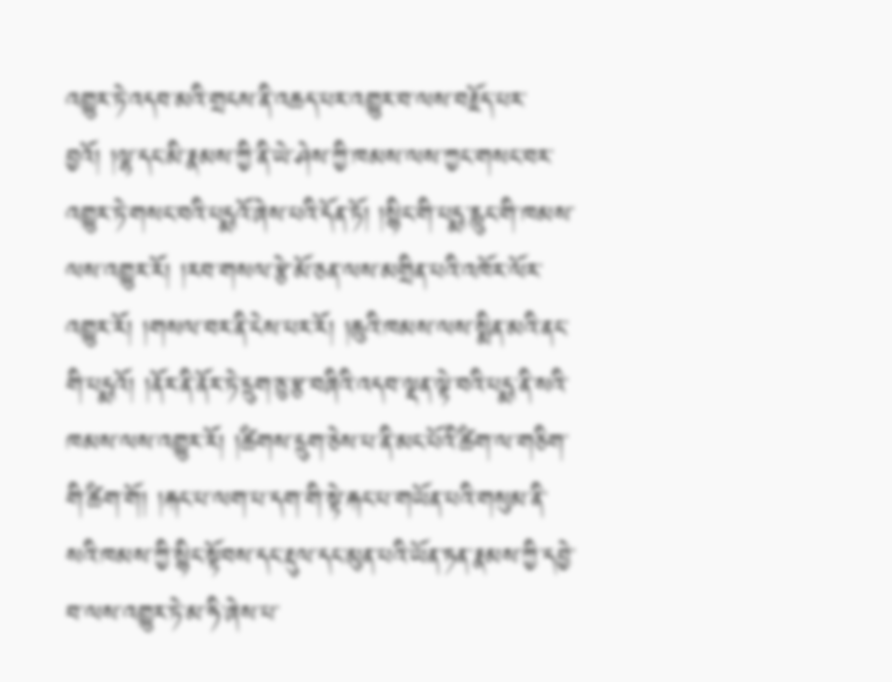འགྱུར་ཏེ་འདབ་མའི་གྲངས་ནི་འཆད་པར་འགྱུར་བ་ལས་བརྗོད་པར་བྱའོ། །ལྷ་དང་མི་རྣམས་ཀྱི་ནི་ཡེ་ཤེས་ཀྱི་ཁམས་ལས་ཀྱང་གསང་བར་འགྱུར་ཏེ་གསང་བའི་པདྨའོ་ཞེས་པའི་དོན་ཏོ། །སྙིང་གི་པདྨ་རླུང་གི་ཁམས་ལས་འགྱུར་རོ། །རབ་གསལ་རྩེ་མོ་ཅན་ལས་མགྲིན་པའི་འཁོར་ལོར་འགྱུར་རོ། །གསལ་བར་ནི་ངེས་པར་རོ། །ཆུའི་ཁམས་ལས་སྨིན་མའི་ནང་གི་པདྨའོ། །ནོར་ནི་ནོར་ཏེ་དྲུག་ཅུ་རྩ་བཞིའི་འདབ་ལྡན་ལྟེ་བའི་པདྨ་ནི་སའི་ཁམས་ལས་འགྱུར་རོ། །ཚིགས་དྲུག་ཅེས་པ་ནི་མང་པོའི་ཚིག་ལ་གཅིག་གི་ཚིག་གོ། །རྐང་པ་ལག་པ་དག་གི་སྟེ་རྐང་པ་གཡོན་པའི་གསུམ་ནི་སའི་ཁམས་ཀྱི་སྙིང་སྟོབས་དང་རྡུལ་དང་མུན་པའི་ཡོན་ཏན་རྣམས་ཀྱི་དབྱེ་བ་ལས་འགྱུར་ཏེ་མ་ཧི་ཞེས་པ་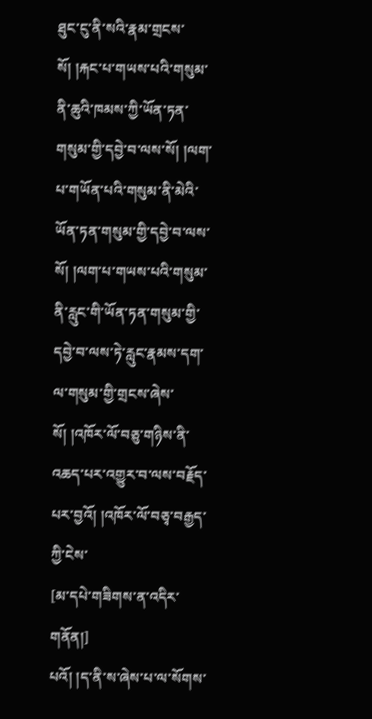ཐུང་ངུ་ནི་སའི་རྣམ་གྲངས་སོ། །རྐང་པ་གཡས་པའི་གསུམ་ནི་ཆུའི་ཁམས་ཀྱི་ཡོན་ཏན་གསུམ་གྱི་དབྱེ་བ་ལས་སོ། །ལག་པ་གཡོན་པའི་གསུམ་ནི་མེའི་ཡོན་ཏན་གསུམ་གྱི་དབྱེ་བ་ལས་སོ། །ལག་པ་གཡས་པའི་གསུམ་ནི་རླུང་གི་ཡོན་ཏན་གསུམ་གྱི་དབྱེ་བ་ལས་ཏེ་རླུང་རྣམས་དག་ལ་གསུམ་གྱི་གྲངས་ཞེས་སོ། །འཁོར་ལོ་བཅུ་གཉིས་ནི་འཆད་པར་འགྱུར་བ་ལས་བརྗོད་པར་བྱའོ། །འཁོར་ལོ་བཅྭ་བརྒྱད་ཀྱི་ངེས་
[མ་དཔེ་གཟིགས་ན་འདིར་གནོན།]
པའོ། །ད་ནི་ས་ཞེས་པ་ལ་སོགས་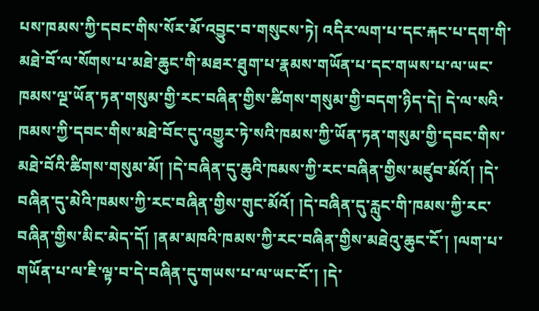པས་ཁམས་ཀྱི་དབང་གིས་སོར་མོ་འབྱུང་བ་གསུངས་ཏེ། འདིར་ལག་པ་དང་རྐང་པ་དག་གི་མཐེ་བོ་ལ་སོགས་པ་མཐེ་ཆུང་གི་མཐར་ཐུག་པ་རྣམས་གཡོན་པ་དང་གཡས་པ་ལ་ཡང་ཁམས་ལྔ་ཡོན་ཏན་གསུམ་གྱི་རང་བཞིན་གྱིས་ཚིགས་གསུམ་གྱི་བདག་ཉིད་དེ། དེ་ལ་སའི་ཁམས་ཀྱི་དབང་གིས་མཐེ་བོང་དུ་འགྱུར་ཏེ་སའི་ཁམས་ཀྱི་ཡོན་ཏན་གསུམ་གྱི་དབང་གིས་མཐེ་བོའི་ཚིགས་གསུམ་མོ། །དེ་བཞིན་དུ་ཆུའི་ཁམས་ཀྱི་རང་བཞིན་གྱིས་མཛུབ་མོའོ། །དེ་བཞིན་དུ་མེའི་ཁམས་ཀྱི་རང་བཞིན་གྱིས་གུང་མོའོ། །དེ་བཞིན་དུ་རླུང་གི་ཁམས་ཀྱི་རང་བཞིན་གྱིས་མིང་མེད་དོ། །ནམ་མཁའི་ཁམས་ཀྱི་རང་བཞིན་གྱིས་མཐེའུ་ཆུང་ངོ་། །ལག་པ་གཡོན་པ་ལ་ཇི་ལྟ་བ་དེ་བཞིན་དུ་གཡས་པ་ལ་ཡང་ངོ་། །དེ་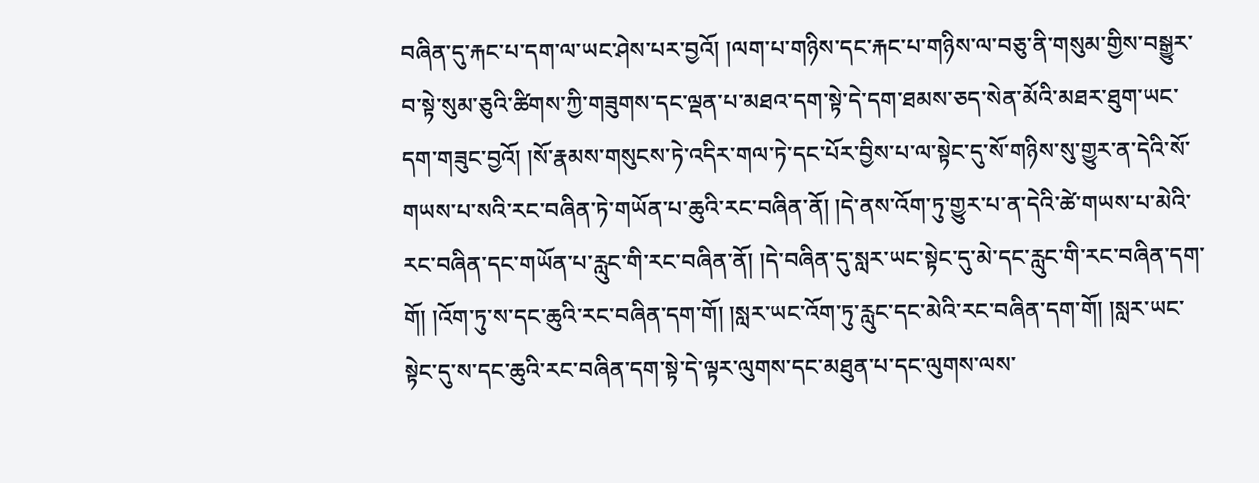བཞིན་དུ་རྐང་པ་དག་ལ་ཡང་ཤེས་པར་བྱའོ། །ལག་པ་གཉིས་དང་རྐང་པ་གཉིས་ལ་བཅུ་ནི་གསུམ་གྱིས་བསྒྱུར་བ་སྟེ་སུམ་ཅུའི་ཚིགས་ཀྱི་གཟུགས་དང་ལྡན་པ་མཐའ་དག་སྟེ་དེ་དག་ཐམས་ཅད་སེན་མོའི་མཐར་ཐུག་ཡང་དག་གཟུང་བྱའོ། །སོ་རྣམས་གསུངས་ཏེ་འདིར་གལ་ཏེ་དང་པོར་བྱིས་པ་ལ་སྟེང་དུ་སོ་གཉིས་སུ་གྱུར་ན་དེའི་སོ་གཡས་པ་སའི་རང་བཞིན་ཏེ་གཡོན་པ་ཆུའི་རང་བཞིན་ནོ། །དེ་ནས་འོག་ཏུ་གྱུར་པ་ན་དེའི་ཚེ་གཡས་པ་མེའི་རང་བཞིན་དང་གཡོན་པ་རླུང་གི་རང་བཞིན་ནོ། །དེ་བཞིན་དུ་སླར་ཡང་སྟེང་དུ་མེ་དང་རླུང་གི་རང་བཞིན་དག་གོ། །འོག་ཏུ་ས་དང་ཆུའི་རང་བཞིན་དག་གོ། །སླར་ཡང་འོག་ཏུ་རླུང་དང་མེའི་རང་བཞིན་དག་གོ། །སླར་ཡང་སྟེང་དུ་ས་དང་ཆུའི་རང་བཞིན་དག་སྟེ་དེ་ལྟར་ལུགས་དང་མཐུན་པ་དང་ལུགས་ལས་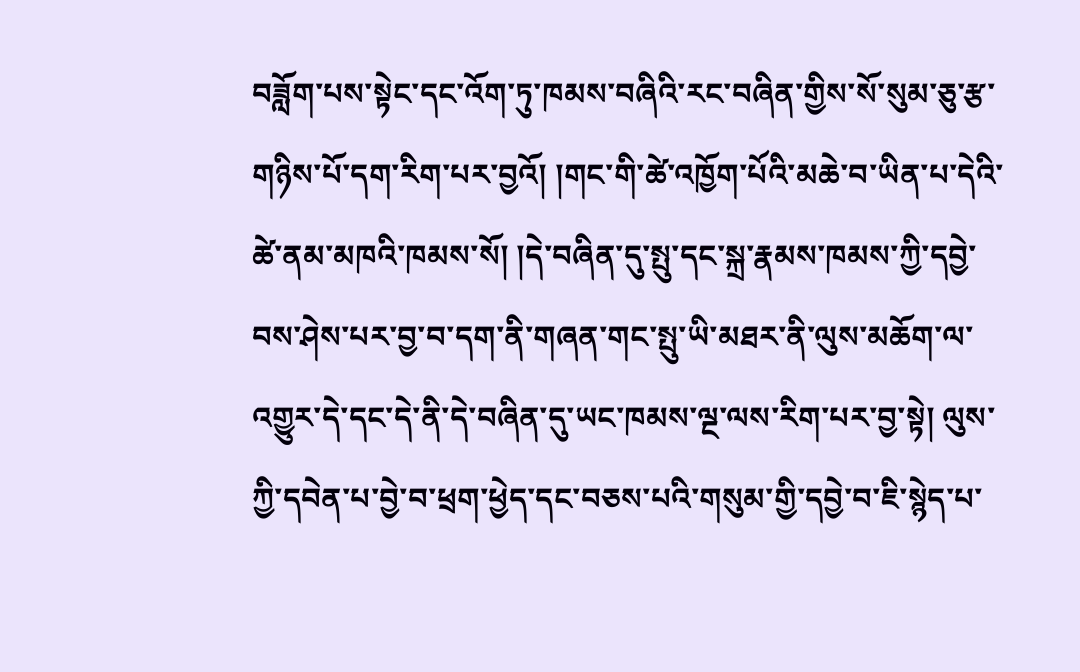བཟློག་པས་སྟེང་དང་འོག་ཏུ་ཁམས་བཞིའི་རང་བཞིན་གྱིས་སོ་སུམ་ཅུ་རྩ་གཉིས་པོ་དག་རིག་པར་བྱའོ། །གང་གི་ཚེ་འཁྱོག་པོའི་མཆེ་བ་ཡིན་པ་དེའི་ཚེ་ནམ་མཁའི་ཁམས་སོ། །དེ་བཞིན་དུ་སྤུ་དང་སྐྲ་རྣམས་ཁམས་ཀྱི་དབྱེ་བས་ཤེས་པར་བྱ་བ་དག་ནི་གཞན་གང་སྤུ་ཡི་མཐར་ནི་ལུས་མཆོག་ལ་འགྱུར་དེ་དང་དེ་ནི་དེ་བཞིན་དུ་ཡང་ཁམས་ལྔ་ལས་རིག་པར་བྱ་སྟེ། ལུས་ཀྱི་དབེན་པ་བྱེ་བ་ཕྲག་ཕྱེད་དང་བཅས་པའི་གསུམ་གྱི་དབྱེ་བ་ཇི་སྙེད་པ་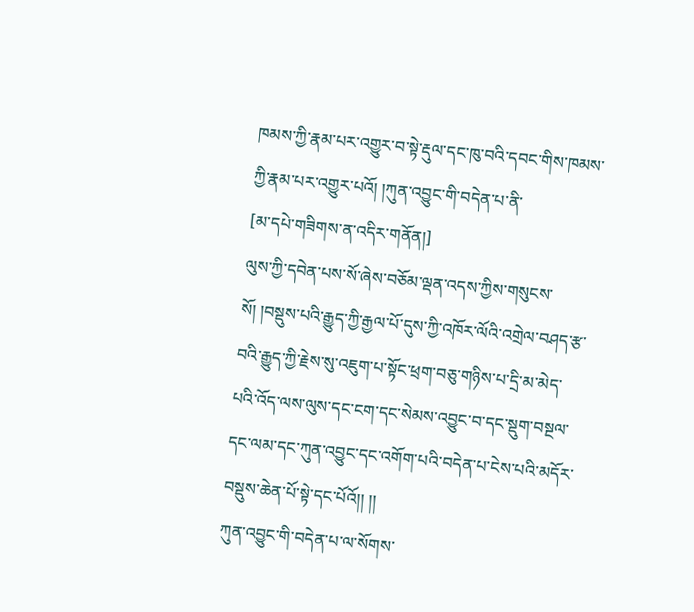ཁམས་ཀྱི་རྣམ་པར་འགྱུར་བ་སྟེ་རྡུལ་དང་ཁུ་བའི་དབང་གིས་ཁམས་ཀྱི་རྣམ་པར་འགྱུར་པའོ། །ཀུན་འབྱུང་གི་བདེན་པ་ནི་
[མ་དཔེ་གཟིགས་ན་འདིར་གནོན།]
ལུས་ཀྱི་དབེན་པས་སོ་ཞེས་བཅོམ་ལྡན་འདས་ཀྱིས་གསུངས་སོ། །བསྡུས་པའི་རྒྱུད་ཀྱི་རྒྱལ་པོ་དུས་ཀྱི་འཁོར་ལོའི་འགྲེལ་བཤད་རྩ་བའི་རྒྱུད་ཀྱི་རྗེས་སུ་འཇུག་པ་སྟོང་ཕྲག་བཅུ་གཉིས་པ་དྲི་མ་མེད་པའི་འོད་ལས་ལུས་དང་ངག་དང་སེམས་འབྱུང་བ་དང་སྡུག་བསྔལ་དང་ལམ་དང་ཀུན་འབྱུང་དང་འགོག་པའི་བདེན་པ་ངེས་པའི་མདོར་བསྡུས་ཆེན་པོ་སྟེ་དང་པོའོ།། །།
ཀུན་འབྱུང་གི་བདེན་པ་ལ་སོགས་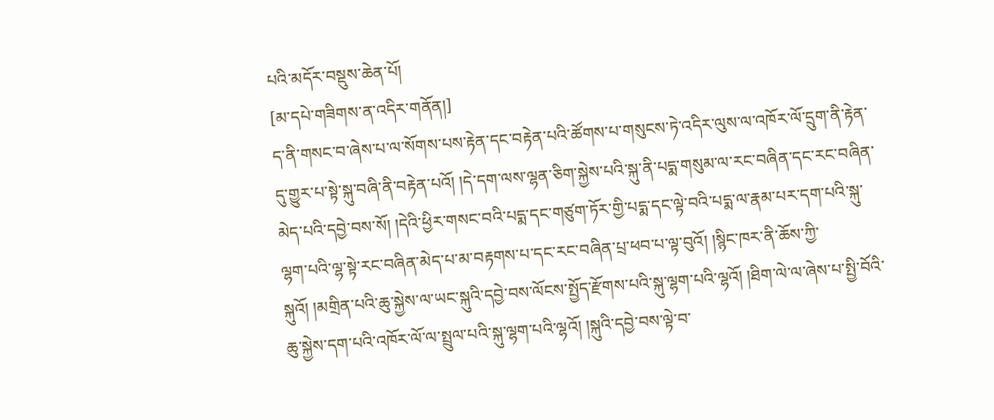པའི་མདོར་བསྡུས་ཆེན་པོ།
[མ་དཔེ་གཟིགས་ན་འདིར་གནོན།]
ད་ནི་གསང་བ་ཞེས་པ་ལ་སོགས་པས་རྟེན་དང་བརྟེན་པའི་ཚོགས་པ་གསུངས་ཏེ་འདིར་ལུས་ལ་འཁོར་ལོ་དྲུག་ནི་རྟེན་དུ་གྱུར་པ་སྟེ་སྐུ་བཞི་ནི་བརྟེན་པའོ། །དེ་དག་ལས་ལྷན་ཅིག་སྐྱེས་པའི་སྐུ་ནི་པདྨ་གསུམ་ལ་རང་བཞིན་དང་རང་བཞིན་མེད་པའི་དབྱེ་བས་སོ། །དེའི་ཕྱིར་གསང་བའི་པདྨ་དང་གཙུག་ཏོར་གྱི་པདྨ་དང་ལྟེ་བའི་པདྨ་ལ་རྣམ་པར་དག་པའི་སྐུ་ལྷག་པའི་ལྷ་སྟེ་རང་བཞིན་མེད་པ་མ་བརྟགས་པ་དང་རང་བཞིན་པྲ་ཕབ་པ་ལྟ་བུའོ། །སྙིང་ཁར་ནི་ཆོས་ཀྱི་སྐུའོ། །མགྲིན་པའི་ཆུ་སྐྱེས་ལ་ཡང་སྐུའི་དབྱེ་བས་ལོངས་སྤྱོད་རྫོགས་པའི་སྐུ་ལྷག་པའི་ལྷའོ། །ཐིག་ལེ་ལ་ཞེས་པ་སྤྱི་བོའི་ཆུ་སྐྱེས་དག་པའི་འཁོར་ལོ་ལ་སྤྲུལ་པའི་སྐུ་ལྷག་པའི་ལྷའོ། །སྐུའི་དབྱེ་བས་ལྟེ་བ་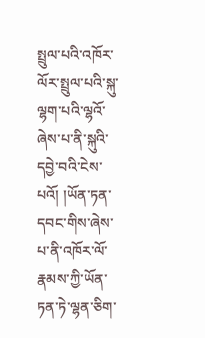སྤྲུལ་པའི་འཁོར་ལོར་སྤྲུལ་པའི་སྐུ་ལྷག་པའི་ལྷའོ་ཞེས་པ་ནི་སྐུའི་དབྱེ་བའི་ངེས་པའོ། །ཡོན་ཏན་དབང་གིས་ཞེས་པ་ནི་འཁོར་ལོ་རྣམས་ཀྱི་ཡོན་ཏན་ཏེ་ལྷན་ཅིག་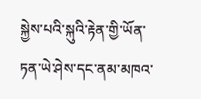སྐྱེས་པའི་སྐུའི་རྟེན་གྱི་ཡོན་ཏན་ཡེ་ཤེས་དང་ནམ་མཁའ་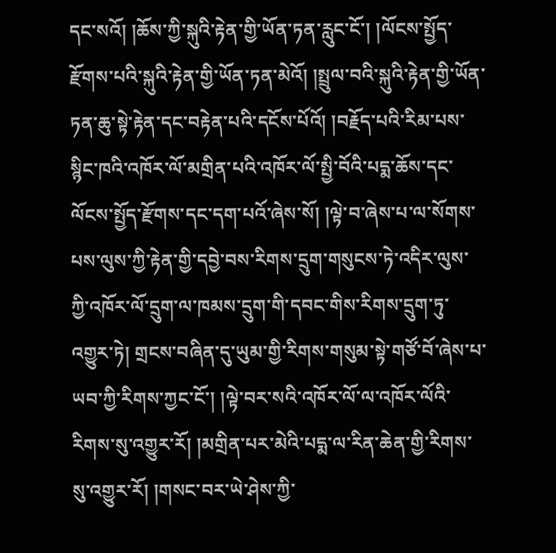དང་སའོ། །ཆོས་ཀྱི་སྐུའི་རྟེན་གྱི་ཡོན་ཏན་རླུང་ངོ་། །ལོངས་སྤྱོད་རྫོགས་པའི་སྐུའི་རྟེན་གྱི་ཡོན་ཏན་མེའོ། །སྤྲུལ་བའི་སྐུའི་རྟེན་གྱི་ཡོན་ཏན་ཆུ་སྟེ་རྟེན་དང་བརྟེན་པའི་དངོས་པོའོ། །བརྗོད་པའི་རིམ་པས་སྙིང་ཁའི་འཁོར་ལོ་མགྲིན་པའི་འཁོར་ལོ་སྤྱི་བོའི་པདྨ་ཆོས་དང་ལོངས་སྤྱོད་རྫོགས་དང་དག་པའོ་ཞེས་སོ། །ལྟེ་བ་ཞེས་པ་ལ་སོགས་པས་ལུས་ཀྱི་རྟེན་གྱི་དབྱེ་བས་རིགས་དྲུག་གསུངས་ཏེ་འདིར་ལུས་ཀྱི་འཁོར་ལོ་དྲུག་ལ་ཁམས་དྲུག་གི་དབང་གིས་རིགས་དྲུག་ཏུ་འགྱུར་ཏེ། གྲངས་བཞིན་དུ་ཡུམ་གྱི་རིགས་གསུམ་སྟེ་གཙོ་བོ་ཞེས་པ་ཡབ་ཀྱི་རིགས་ཀྱང་ངོ་། །ལྟེ་བར་སའི་འཁོར་ལོ་ལ་འཁོར་ལོའི་རིགས་སུ་འགྱུར་རོ། །མགྲིན་པར་མེའི་པདྨ་ལ་རིན་ཆེན་གྱི་རིགས་སུ་འགྱུར་རོ། །གསང་བར་ཡེ་ཤེས་ཀྱི་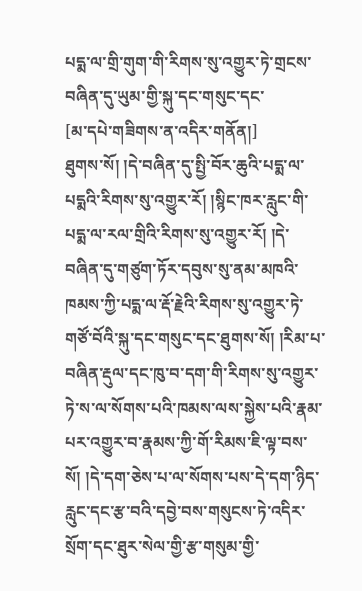པདྨ་ལ་གྲི་གུག་གི་རིགས་སུ་འགྱུར་ཏེ་གྲངས་བཞིན་དུ་ཡུམ་གྱི་སྐུ་དང་གསུང་དང་
[མ་དཔེ་གཟིགས་ན་འདིར་གནོན།]
ཐུགས་སོ། །དེ་བཞིན་དུ་སྤྱི་བོར་ཆུའི་པདྨ་ལ་པདྨའི་རིགས་སུ་འགྱུར་རོ། །སྙིང་ཁར་རླུང་གི་པདྨ་ལ་རལ་གྲིའི་རིགས་སུ་འགྱུར་རོ། །དེ་བཞིན་དུ་གཙུག་ཏོར་དབུས་སུ་ནམ་མཁའི་ཁམས་ཀྱི་པདྨ་ལ་རྡོ་རྗེའི་རིགས་སུ་འགྱུར་ཏེ་གཙོ་བོའི་སྐུ་དང་གསུང་དང་ཐུགས་སོ། །རིམ་པ་བཞིན་རྡུལ་དང་ཁུ་བ་དག་གི་རིགས་སུ་འགྱུར་ཏེ་ས་ལ་སོགས་པའི་ཁམས་ལས་སྐྱེས་པའི་རྣམ་པར་འགྱུར་བ་རྣམས་ཀྱི་གོ་རིམས་ཇི་ལྟ་བས་སོ། །དེ་དག་ཅེས་པ་ལ་སོགས་པས་དེ་དག་ཉིད་རླུང་དང་རྩ་བའི་དབྱེ་བས་གསུངས་ཏེ་འདིར་སྲོག་དང་ཐུར་སེལ་གྱི་རྩ་གསུམ་གྱི་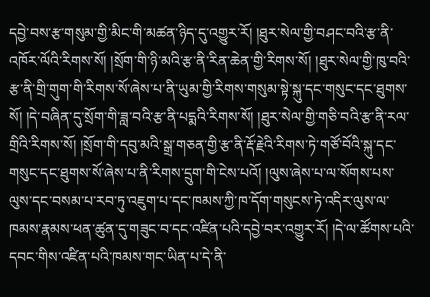དབྱེ་བས་རྩ་གསུམ་གྱི་མིང་གི་མཚན་ཉིད་དུ་འགྱུར་རོ། །ཐུར་སེལ་གྱི་བཤང་བའི་རྩ་ནི་འཁོར་ལོའི་རིགས་སོ། །སྲོག་གི་ཉི་མའི་རྩ་ནི་རིན་ཆེན་གྱི་རིགས་སོ། །ཐུར་སེལ་གྱི་ཁུ་བའི་རྩ་ནི་གྲི་གུག་གི་རིགས་སོ་ཞེས་པ་ནི་ཡུམ་གྱི་རིགས་གསུམ་སྟེ་སྐུ་དང་གསུང་དང་ཐུགས་སོ། །དེ་བཞིན་དུ་སྲོག་གི་ཟླ་བའི་རྩ་ནི་པདྨའི་རིགས་སོ། །ཐུར་སེལ་གྱི་གཅི་བའི་རྩ་ནི་རལ་གྲིའི་རིགས་སོ། །སྲོག་གི་དབུ་མའི་སྒྲ་གཅན་གྱི་རྩ་ནི་རྡོ་རྗེའི་རིགས་ཏེ་གཙོ་བོའི་སྐུ་དང་གསུང་དང་ཐུགས་སོ་ཞེས་པ་ནི་རིགས་དྲུག་གི་ངེས་པའོ། །ལུས་ཞེས་པ་ལ་སོགས་པས་ལུས་དང་བསམ་པ་རབ་ཏུ་འཇུག་པ་དང་ཁམས་ཀྱི་ཁ་དོག་གསུངས་ཏེ་འདིར་ལུས་ལ་ཁམས་རྣམས་ཕན་ཚུན་དུ་གཟུང་བ་དང་འཛིན་པའི་དབྱེ་བར་འགྱུར་རོ། །དེ་ལ་ཚོགས་པའི་དབང་གིས་འཛིན་པའི་ཁམས་གང་ཡིན་པ་དེ་ནི་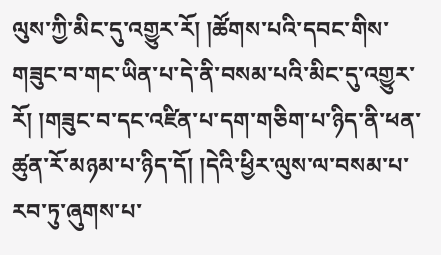ལུས་ཀྱི་མིང་དུ་འགྱུར་རོ། །ཚོགས་པའི་དབང་གིས་གཟུང་བ་གང་ཡིན་པ་དེ་ནི་བསམ་པའི་མིང་དུ་འགྱུར་རོ། །གཟུང་བ་དང་འཛིན་པ་དག་གཅིག་པ་ཉིད་ནི་ཕན་ཚུན་རོ་མཉམ་པ་ཉིད་དོ། །དེའི་ཕྱིར་ལུས་ལ་བསམ་པ་རབ་ཏུ་ཞུགས་པ་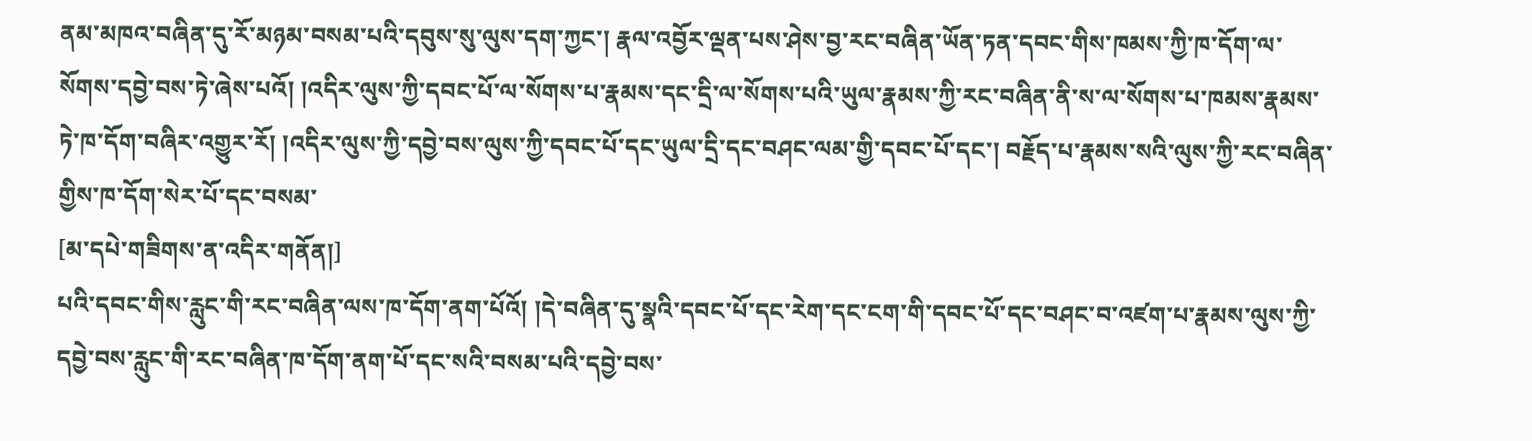ནམ་མཁའ་བཞིན་དུ་རོ་མཉམ་བསམ་པའི་དབུས་སུ་ལུས་དག་ཀྱང་། རྣལ་འབྱོར་ལྡན་པས་ཤེས་བྱ་རང་བཞིན་ཡོན་ཏན་དབང་གིས་ཁམས་ཀྱི་ཁ་དོག་ལ་སོགས་དབྱེ་བས་ཏེ་ཞེས་པའོ། །འདིར་ལུས་ཀྱི་དབང་པོ་ལ་སོགས་པ་རྣམས་དང་དྲི་ལ་སོགས་པའི་ཡུལ་རྣམས་ཀྱི་རང་བཞིན་ནི་ས་ལ་སོགས་པ་ཁམས་རྣམས་ཏེ་ཁ་དོག་བཞིར་འགྱུར་རོ། །འདིར་ལུས་ཀྱི་དབྱེ་བས་ལུས་ཀྱི་དབང་པོ་དང་ཡུལ་དྲི་དང་བཤང་ལམ་གྱི་དབང་པོ་དང་། བརྗོད་པ་རྣམས་སའི་ལུས་ཀྱི་རང་བཞིན་གྱིས་ཁ་དོག་སེར་པོ་དང་བསམ་
[མ་དཔེ་གཟིགས་ན་འདིར་གནོན།]
པའི་དབང་གིས་རླུང་གི་རང་བཞིན་ལས་ཁ་དོག་ནག་པོའོ། །དེ་བཞིན་དུ་སྣའི་དབང་པོ་དང་རེག་དང་ངག་གི་དབང་པོ་དང་བཤང་བ་འཛག་པ་རྣམས་ལུས་ཀྱི་དབྱེ་བས་རླུང་གི་རང་བཞིན་ཁ་དོག་ནག་པོ་དང་སའི་བསམ་པའི་དབྱེ་བས་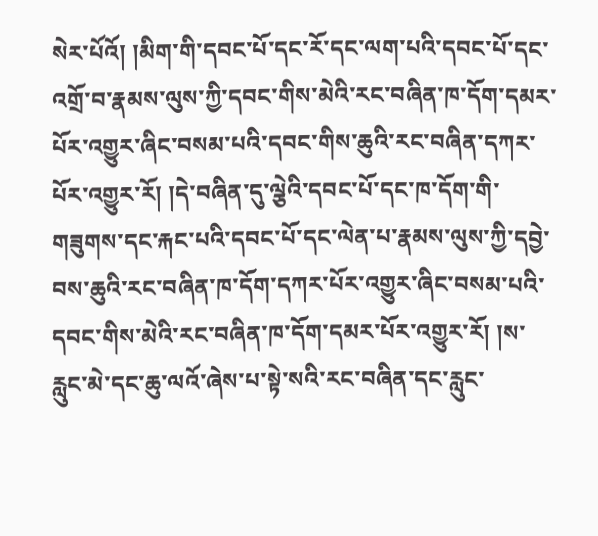སེར་པོའོ། །མིག་གི་དབང་པོ་དང་རོ་དང་ལག་པའི་དབང་པོ་དང་འགྲོ་བ་རྣམས་ལུས་ཀྱི་དབང་གིས་མེའི་རང་བཞིན་ཁ་དོག་དམར་པོར་འགྱུར་ཞིང་བསམ་པའི་དབང་གིས་ཆུའི་རང་བཞིན་དཀར་པོར་འགྱུར་རོ། །དེ་བཞིན་དུ་ལྕེའི་དབང་པོ་དང་ཁ་དོག་གི་གཟུགས་དང་རྐང་པའི་དབང་པོ་དང་ལེན་པ་རྣམས་ལུས་ཀྱི་དབྱེ་བས་ཆུའི་རང་བཞིན་ཁ་དོག་དཀར་པོར་འགྱུར་ཞིང་བསམ་པའི་དབང་གིས་མེའི་རང་བཞིན་ཁ་དོག་དམར་པོར་འགྱུར་རོ། །ས་རླུང་མེ་དང་ཆུ་ལའོ་ཞེས་པ་སྟེ་སའི་རང་བཞིན་དང་རླུང་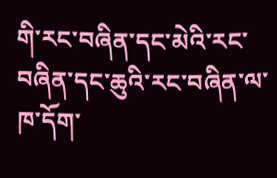གི་རང་བཞིན་དང་མེའི་རང་བཞིན་དང་ཆུའི་རང་བཞིན་ལ་ཁ་དོག་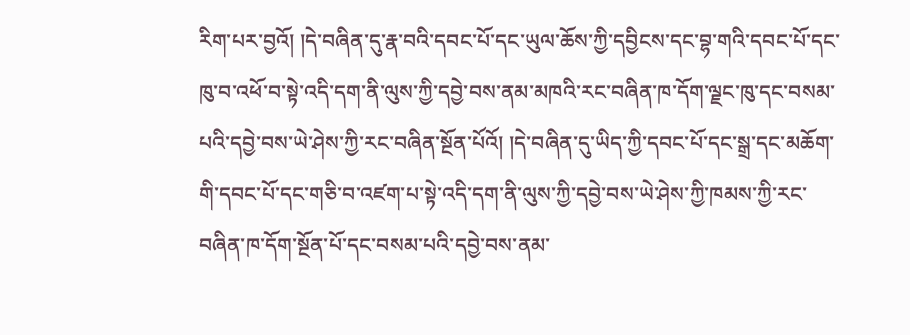རིག་པར་བྱའོ། །དེ་བཞིན་དུ་རྣ་བའི་དབང་པོ་དང་ཡུལ་ཆོས་ཀྱི་དབྱིངས་དང་བྷ་གའི་དབང་པོ་དང་ཁུ་བ་འཕོ་བ་སྟེ་འདི་དག་ནི་ལུས་ཀྱི་དབྱེ་བས་ནམ་མཁའི་རང་བཞིན་ཁ་དོག་ལྗང་ཁུ་དང་བསམ་པའི་དབྱེ་བས་ཡེ་ཤེས་ཀྱི་རང་བཞིན་སྔོན་པོའོ། །དེ་བཞིན་དུ་ཡིད་ཀྱི་དབང་པོ་དང་སྒྲ་དང་མཆོག་གི་དབང་པོ་དང་གཅི་བ་འཛག་པ་སྟེ་འདི་དག་ནི་ལུས་ཀྱི་དབྱེ་བས་ཡེ་ཤེས་ཀྱི་ཁམས་ཀྱི་རང་བཞིན་ཁ་དོག་སྔོན་པོ་དང་བསམ་པའི་དབྱེ་བས་ནམ་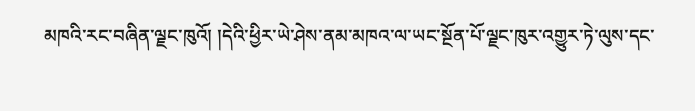མཁའི་རང་བཞིན་ལྗང་ཁུའོ། །དེའི་ཕྱིར་ཡེ་ཤེས་ནམ་མཁའ་ལ་ཡང་སྔོན་པོ་ལྗང་ཁུར་འགྱུར་ཏེ་ལུས་དང་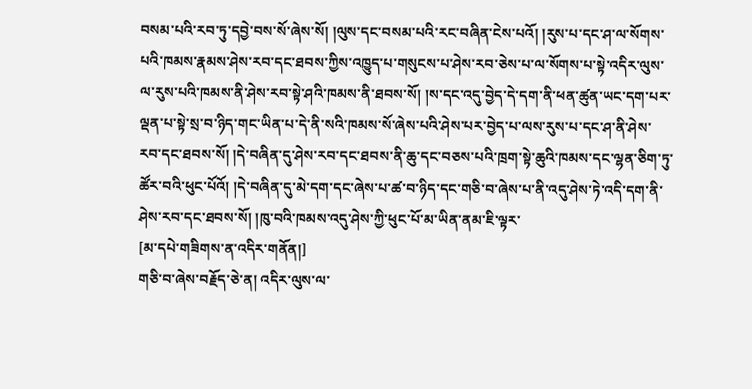བསམ་པའི་རབ་ཏུ་དབྱེ་བས་སོ་ཞེས་སོ། །ལུས་དང་བསམ་པའི་རང་བཞིན་ངེས་པའོ། །རུས་པ་དང་ཤ་ལ་སོགས་པའི་ཁམས་རྣམས་ཤེས་རབ་དང་ཐབས་ཀྱིས་འཁྱུད་པ་གསུངས་པ་ཤེས་རབ་ཅེས་པ་ལ་སོགས་པ་སྟེ་འདིར་ལུས་ལ་རུས་པའི་ཁམས་ནི་ཤེས་རབ་སྟེ་ཤའི་ཁམས་ནི་ཐབས་སོ། །ས་དང་འདུ་བྱེད་དེ་དག་ནི་ཕན་ཚུན་ཡང་དག་པར་ལྡན་པ་སྟེ་སྲ་བ་ཉིད་གང་ཡིན་པ་དེ་ནི་སའི་ཁམས་སོ་ཞེས་པའི་ཤེས་པར་བྱེད་པ་ལས་རུས་པ་དང་ཤ་ནི་ཤེས་རབ་དང་ཐབས་སོ། །དེ་བཞིན་དུ་ཤེས་རབ་དང་ཐབས་ནི་ཆུ་དང་བཅས་པའི་ཁྲག་སྟེ་ཆུའི་ཁམས་དང་ལྷན་ཅིག་ཏུ་ཚོར་བའི་ཕུང་པོའོ། །དེ་བཞིན་དུ་མེ་དག་དང་ཞེས་པ་ཚ་བ་ཉིད་དང་གཅི་བ་ཞེས་པ་ནི་འདུ་ཤེས་ཏེ་འདི་དག་ནི་ཤེས་རབ་དང་ཐབས་སོ། །ཁུ་བའི་ཁམས་འདུ་ཤེས་ཀྱི་ཕུང་པོ་མ་ཡིན་ནམ་ཇི་ལྟར་
[མ་དཔེ་གཟིགས་ན་འདིར་གནོན།]
གཅི་བ་ཞེས་བརྗོད་ཅེ་ན། འདིར་ལུས་ལ་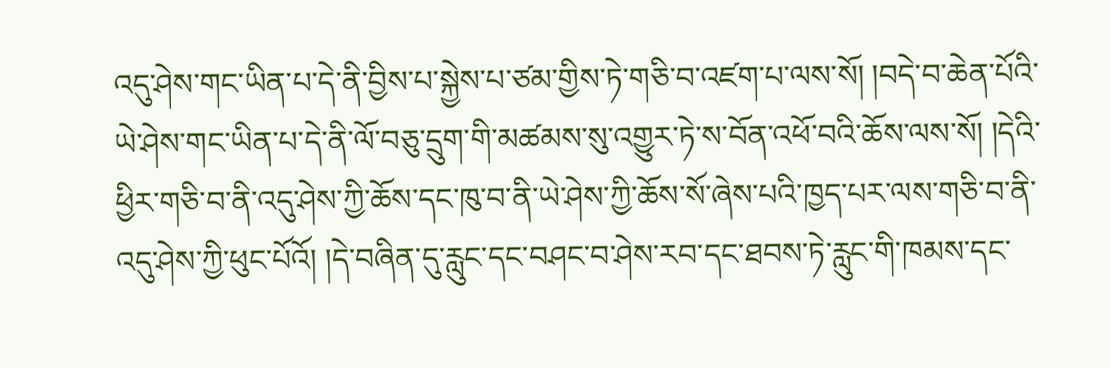འདུ་ཤེས་གང་ཡིན་པ་དེ་ནི་བྱིས་པ་སྐྱེས་པ་ཙམ་གྱིས་ཏེ་གཅི་བ་འཛག་པ་ལས་སོ། །བདེ་བ་ཆེན་པོའི་ཡེ་ཤེས་གང་ཡིན་པ་དེ་ནི་ལོ་བཅུ་དྲུག་གི་མཚམས་སུ་འགྱུར་ཏེ་ས་བོན་འཕོ་བའི་ཆོས་ལས་སོ། །དེའི་ཕྱིར་གཅི་བ་ནི་འདུ་ཤེས་ཀྱི་ཆོས་དང་ཁུ་བ་ནི་ཡེ་ཤེས་ཀྱི་ཆོས་སོ་ཞེས་པའི་ཁྱད་པར་ལས་གཅི་བ་ནི་འདུ་ཤེས་ཀྱི་ཕུང་པོའོ། །དེ་བཞིན་དུ་རླུང་དང་བཤང་བ་ཤེས་རབ་དང་ཐབས་ཏེ་རླུང་གི་ཁམས་དང་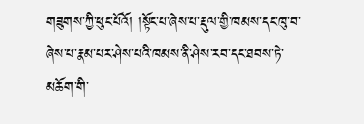གཟུགས་ཀྱི་ཕུང་པོའོ། །སྟོང་པ་ཞེས་པ་རྡུལ་གྱི་ཁམས་དང་ཁུ་བ་ཞེས་པ་རྣམ་པར་ཤེས་པའི་ཁམས་ནི་ཤེས་རབ་དང་ཐབས་ཏེ་མཆོག་གི་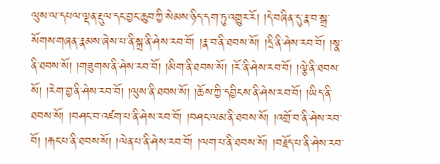ལུས་ལ་དཔལ་ལྡན་རྡུལ་དང་བྱང་ཆུབ་ཀྱི་སེམས་ཉིད་དག་ཏུ་འགྱུར་རོ། །དེ་བཞིན་དུ་རྣ་བ་སྒྲ་སོགས་གཞན་རྣམས་ཞེས་པ་ནི་སྐྲ་ནི་ཤེས་རབ་བོ། །རྣ་བ་ནི་ཐབས་སོ། །དྲི་ནི་ཤེས་རབ་བོ། །སྣ་ནི་ཐབས་སོ། །གཟུགས་ནི་ཤེས་རབ་བོ། །མིག་ནི་ཐབས་སོ། །རོ་ནི་ཤེས་རབ་བོ། །ལྕེ་ནི་ཐབས་སོ། །རེག་བྱ་ནི་ཤེས་རབ་བོ། །ལུས་ནི་ཐབས་སོ། །ཆོས་ཀྱི་དབྱིངས་ནི་ཤེས་རབ་བོ། །ཡིད་ནི་ཐབས་སོ། །བཤང་བ་འཛག་པ་ནི་ཤེས་རབ་བོ། །བཤང་ལམ་ནི་ཐབས་སོ། །འགྲོ་བ་ནི་ཤེས་རབ་བོ། །རྐང་པ་ནི་ཐབས་སོ། །ལེན་པ་ནི་ཤེས་རབ་བོ། །ལག་པ་ནི་ཐབས་སོ། །བརྗོད་པ་ནི་ཤེས་རབ་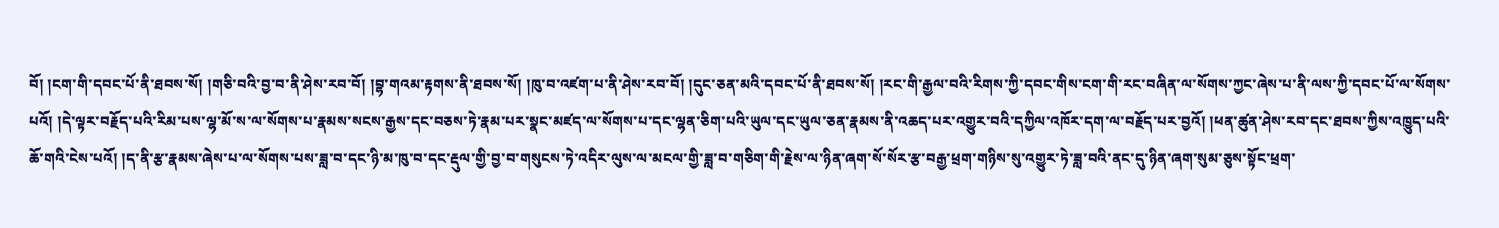བོ། །ངག་གི་དབང་པོ་ནི་ཐབས་སོ། །གཅི་བའི་བྱ་བ་ནི་ཤེས་རབ་བོ། །བྷ་གའམ་རྟགས་ནི་ཐབས་སོ། །ཁུ་བ་འཛག་པ་ནི་ཤེས་རབ་བོ། །དུང་ཅན་མའི་དབང་པོ་ནི་ཐབས་སོ། །རང་གི་རྒྱལ་བའི་རིགས་ཀྱི་དབང་གིས་ངག་གི་རང་བཞིན་ལ་སོགས་ཀྱང་ཞེས་པ་ནི་ལས་ཀྱི་དབང་པོ་ལ་སོགས་པའོ། །དེ་ལྟར་བརྗོད་པའི་རིམ་པས་ལྷ་མོ་ས་ལ་སོགས་པ་རྣམས་སངས་རྒྱས་དང་བཅས་ཏེ་རྣམ་པར་སྣང་མཛད་ལ་སོགས་པ་དང་ལྷན་ཅིག་པའི་ཡུལ་དང་ཡུལ་ཅན་རྣམས་ནི་འཆད་པར་འགྱུར་བའི་དཀྱིལ་འཁོར་དག་ལ་བརྗོད་པར་བྱའོ། །ཕན་ཚུན་ཤེས་རབ་དང་ཐབས་ཀྱིས་འཁྱུད་པའི་ཆོ་གའི་ངེས་པའོ། །ད་ནི་རྩ་རྣམས་ཞེས་པ་ལ་སོགས་པས་ཟླ་བ་དང་ཉི་མ་ཁུ་བ་དང་རྡུལ་གྱི་བྱ་བ་གསུངས་ཏེ་འདིར་ལུས་ལ་མངལ་གྱི་ཟླ་བ་གཅིག་གི་རྗེས་ལ་ཉིན་ཞག་སོ་སོར་རྩ་བརྒྱ་ཕྲག་གཉིས་སུ་འགྱུར་ཏེ་ཟླ་བའི་ནང་དུ་ཉིན་ཞག་སུམ་ཅུས་སྟོང་ཕྲག་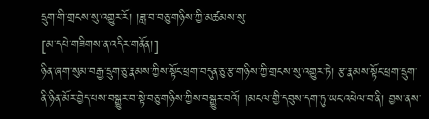དྲུག་གི་གྲངས་སུ་འགྱུར་རོ། །ཟླ་བ་བཅུ་གཉིས་ཀྱི་མཚམས་སུ་
[མ་དཔེ་གཟིགས་ན་འདིར་གནོན།]
ཉིན་ཞག་སུམ་བརྒྱ་དྲུག་ཅུ་རྣམས་ཀྱིས་སྟོང་ཕྲག་བདུན་ཅུ་རྩ་གཉིས་ཀྱི་གྲངས་སུ་འགྱུར་ཏེ། རྩ་རྣམས་སྟོང་ཕྲག་དྲུག་ནི་ཉིན་མོར་བྱེད་པས་བསྒྱུར་བ་སྟེ་བཅུ་གཉིས་ཀྱིས་བསྒྱུར་བའོ། །མངལ་གྱི་དབུས་དག་ཏུ་ཡང་འཕེལ་བ་ནི། བྱས་ནས་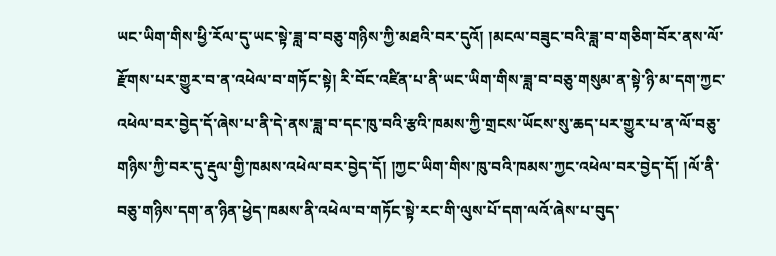ཡང་ཡིག་གིས་ཕྱི་རོལ་དུ་ཡང་སྟེ་ཟླ་བ་བཅུ་གཉིས་ཀྱི་མཐའི་བར་དུའོ། །མངལ་བཟུང་བའི་ཟླ་བ་གཅིག་བོར་ནས་ལོ་རྫོགས་པར་གྱུར་བ་ན་འཕེལ་བ་གཏོང་སྟེ། རི་བོང་འཛིན་པ་ནི་ཡང་ཡིག་གིས་ཟླ་བ་བཅུ་གསུམ་ན་སྟེ་ཉི་མ་དག་ཀྱང་འཕེལ་བར་བྱེད་དོ་ཞེས་པ་ནི་དེ་ནས་ཟླ་བ་དང་ཁུ་བའི་རྩའི་ཁམས་ཀྱི་གྲངས་ཡོངས་སུ་ཆད་པར་གྱུར་པ་ན་ལོ་བཅུ་གཉིས་ཀྱི་བར་དུ་རྡུལ་གྱི་ཁམས་འཕེལ་བར་བྱེད་དོ། །ཀྱང་ཡིག་གིས་ཁུ་བའི་ཁམས་ཀྱང་འཕེལ་བར་བྱེད་དོ། །ལོ་ནི་བཅུ་གཉིས་དག་ན་ཉིན་ཕྱེད་ཁམས་ནི་འཕེལ་བ་གཏོང་སྟེ་རང་གི་ལུས་པོ་དག་ལའོ་ཞེས་པ་བུད་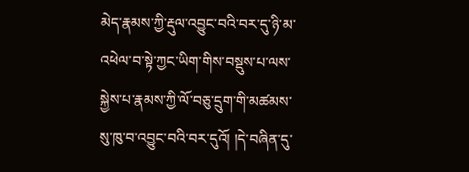མེད་རྣམས་ཀྱི་རྡུལ་འབྱུང་བའི་བར་དུ་ཉི་མ་འཕེལ་བ་སྟེ་ཀྱང་ཡིག་གིས་བསྡུས་པ་ལས་སྐྱེས་པ་རྣམས་ཀྱི་ལོ་བཅུ་དྲུག་གི་མཚམས་སུ་ཁུ་བ་འབྱུང་བའི་བར་དུའོ། །དེ་བཞིན་དུ་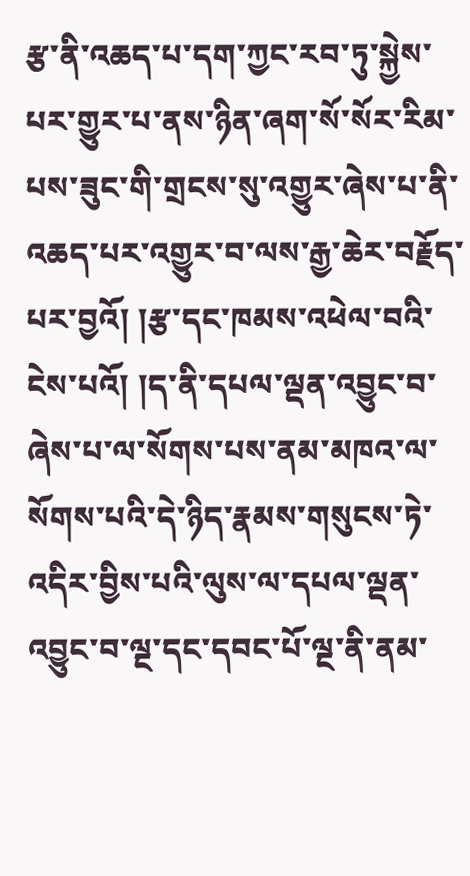རྩ་ནི་འཆད་པ་དག་ཀྱང་རབ་ཏུ་སྐྱེས་པར་གྱུར་པ་ནས་ཉིན་ཞག་སོ་སོར་རིམ་པས་ཟུང་གི་གྲངས་སུ་འགྱུར་ཞེས་པ་ནི་འཆད་པར་འགྱུར་བ་ལས་རྒྱ་ཆེར་བརྗོད་པར་བྱའོ། །རྩ་དང་ཁམས་འཕེལ་བའི་ངེས་པའོ། །ད་ནི་དཔལ་ལྡན་འབྱུང་བ་ཞེས་པ་ལ་སོགས་པས་ནམ་མཁའ་ལ་སོགས་པའི་དེ་ཉིད་རྣམས་གསུངས་ཏེ་འདིར་བྱིས་པའི་ལུས་ལ་དཔལ་ལྡན་འབྱུང་བ་ལྔ་དང་དབང་པོ་ལྔ་ནི་ནམ་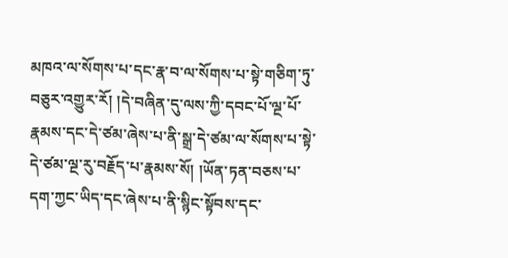མཁའ་ལ་སོགས་པ་དང་རྣ་བ་ལ་སོགས་པ་སྟེ་གཅིག་ཏུ་བཅུར་འགྱུར་རོ། །དེ་བཞིན་དུ་ལས་ཀྱི་དབང་པོ་ལྔ་པོ་རྣམས་དང་དེ་ཙམ་ཞེས་པ་ནི་སྒྲ་དེ་ཙམ་ལ་སོགས་པ་སྟེ་དེ་ཙམ་ལྔ་རུ་བརྗོད་པ་རྣམས་སོ། །ཡོན་ཏན་བཅས་པ་དག་ཀྱང་ཡིད་དང་ཞེས་པ་ནི་སྙིང་སྟོབས་དང་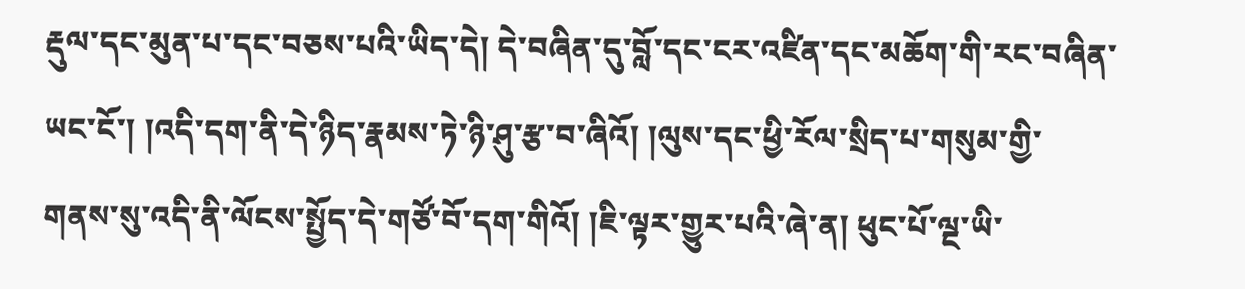རྡུལ་དང་མུན་པ་དང་བཅས་པའི་ཡིད་དེ། དེ་བཞིན་དུ་བློ་དང་ངར་འཛིན་དང་མཆོག་གི་རང་བཞིན་ཡང་ངོ་། །འདི་དག་ནི་དེ་ཉིད་རྣམས་ཏེ་ཉི་ཤུ་རྩ་བ་ཞིའོ། །ལུས་དང་ཕྱི་རོལ་སྲིད་པ་གསུམ་གྱི་གནས་སུ་འདི་ནི་ལོངས་སྤྱོད་དེ་གཙོ་བོ་དག་གིའོ། །ཇི་ལྟར་གྱུར་པའི་ཞེ་ན། ཕུང་པོ་ལྔ་ཡི་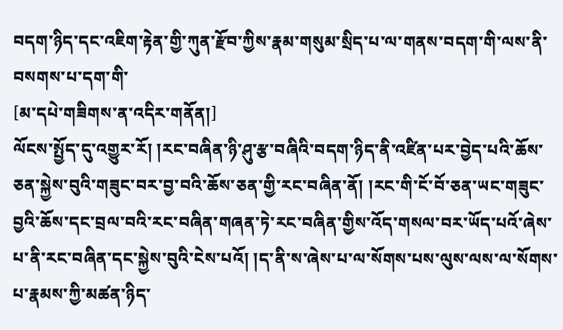བདག་ཉིད་དང་འཇིག་རྟེན་གྱི་ཀུན་རྫོབ་ཀྱིས་རྣམ་གསུམ་སྲིད་པ་ལ་གནས་བདག་གི་ལས་ནི་བསགས་པ་དག་གི་
[མ་དཔེ་གཟིགས་ན་འདིར་གནོན།]
ལོངས་སྤྱོད་དུ་འགྱུར་རོ། །རང་བཞིན་ཉི་ཤུ་རྩ་བཞིའི་བདག་ཉིད་ནི་འཛིན་པར་བྱེད་པའི་ཆོས་ཅན་སྐྱེས་བུའི་གཟུང་བར་བྱ་བའི་ཆོས་ཅན་གྱི་རང་བཞིན་ནོ། །རང་གི་ངོ་བོ་ཅན་ཡང་གཟུང་བྱའི་ཆོས་དང་བྲལ་བའི་རང་བཞིན་གཞན་ཏེ་རང་བཞིན་གྱིས་འོད་གསལ་བར་ཡོད་པའོ་ཞེས་པ་ནི་རང་བཞིན་དང་སྐྱེས་བུའི་ངེས་པའོ། །ད་ནི་ས་ཞེས་པ་ལ་སོགས་པས་ལུས་ལས་ལ་སོགས་པ་རྣམས་ཀྱི་མཚན་ཉིད་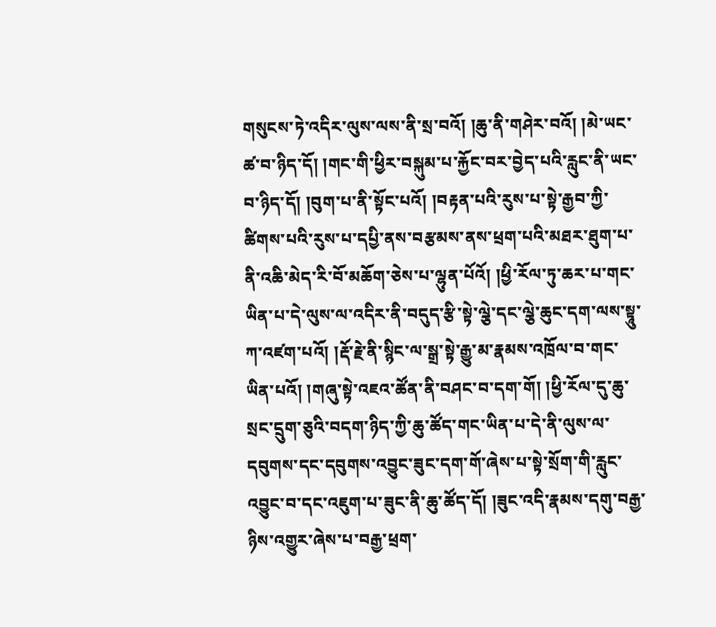གསུངས་ཏེ་འདིར་ལུས་ལས་ནི་སྲ་བའོ། །ཆུ་ནི་གཤེར་བའོ། །མེ་ཡང་ཚ་བ་ཉིད་དོ། །གང་གི་ཕྱིར་བསྐུམ་པ་རྐྱོང་བར་བྱེད་པའི་རླུང་ནི་ཡང་བ་ཉིད་དོ། །བུག་པ་ནི་སྟོང་པའོ། །བརྟན་པའི་རུས་པ་སྟེ་རྒྱབ་ཀྱི་ཚིགས་པའི་རུས་པ་དཔྱི་ནས་བརྩམས་ནས་ཕྲག་པའི་མཐར་ཐུག་པ་ནི་འཆི་མེད་རི་བོ་མཆོག་ཅེས་པ་ལྷུན་པོའོ། །ཕྱི་རོལ་ཏུ་ཆར་པ་གང་ཡིན་པ་དེ་ལུས་ལ་འདིར་ནི་བདུད་རྩི་སྟེ་ལྕེ་དང་ལྕེ་ཆུང་དག་ལས་སྟཱུ་ཀ་འཛག་པའོ། །རྡོ་རྗེ་ནི་སྙིང་ལ་སྒྲ་སྟེ་རྒྱུ་མ་རྣམས་འཁྲོལ་བ་གང་ཡིན་པའོ། །གཞུ་སྟེ་འཇའ་ཚོན་ནི་བཤང་བ་དག་གོ། །ཕྱི་རོལ་དུ་ཆུ་སྲང་དྲུག་ཅུའི་བདག་ཉིད་ཀྱི་ཆུ་ཚོད་གང་ཡིན་པ་དེ་ནི་ལུས་ལ་དབུགས་དང་དབུགས་འབྱུང་ཟུང་དག་གོ་ཞེས་པ་སྟེ་སྲོག་གི་རླུང་འབྱུང་བ་དང་འཇུག་པ་ཟུང་ནི་ཆུ་ཚོད་དོ། །ཟུང་འདི་རྣམས་དགུ་བརྒྱ་ཉིས་འགྱུར་ཞེས་པ་བརྒྱ་ཕྲག་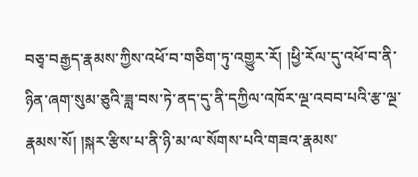བཅྭ་བརྒྱད་རྣམས་ཀྱིས་འཕོ་བ་གཅིག་ཏུ་འགྱུར་རོ། །ཕྱི་རོལ་དུ་འཕོ་བ་ནི་ཉིན་ཞག་སུམ་ཅུའི་ཟླ་བས་ཏེ་ནད་དུ་ནི་དཀྱིལ་འཁོར་ལྔ་འབབ་པའི་རྩ་ལྔ་རྣམས་སོ། །སྐར་རྩིས་པ་ནི་ཉི་མ་ལ་སོགས་པའི་གཟའ་རྣམས་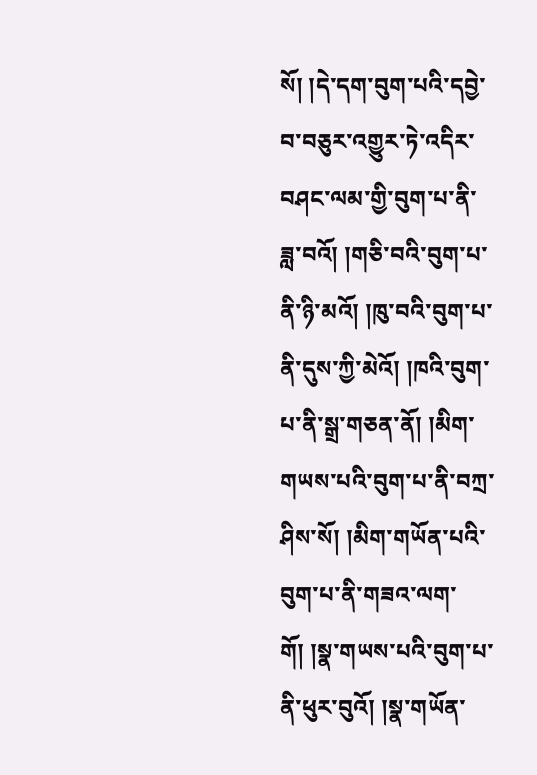སོ། །དེ་དག་བུག་པའི་དབྱེ་བ་བཅུར་འགྱུར་ཏེ་འདིར་བཤང་ལམ་གྱི་བུག་པ་ནི་ཟླ་བའོ། །གཅི་བའི་བུག་པ་ནི་ཉི་མའོ། །ཁུ་བའི་བུག་པ་ནི་དུས་ཀྱི་མེའོ། །ཁའི་བུག་པ་ནི་སྒྲ་གཅན་ནོ། །མིག་གཡས་པའི་བུག་པ་ནི་བཀྲ་ཤིས་སོ། །མིག་གཡོན་པའི་བུག་པ་ནི་གཟའ་ལག་གོ། །སྣ་གཡས་པའི་བུག་པ་ནི་ཕུར་བུའོ། །སྣ་གཡོན་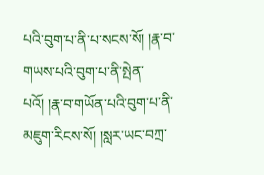པའི་བུག་པ་ནི་པ་སངས་སོ། །རྣ་བ་གཡས་པའི་བུག་པ་ནི་སྤེན་པའོ། །རྣ་བ་གཡོན་པའི་བུག་པ་ནི་མཇུག་རིངས་སོ། །སླར་ཡང་བཀྲ་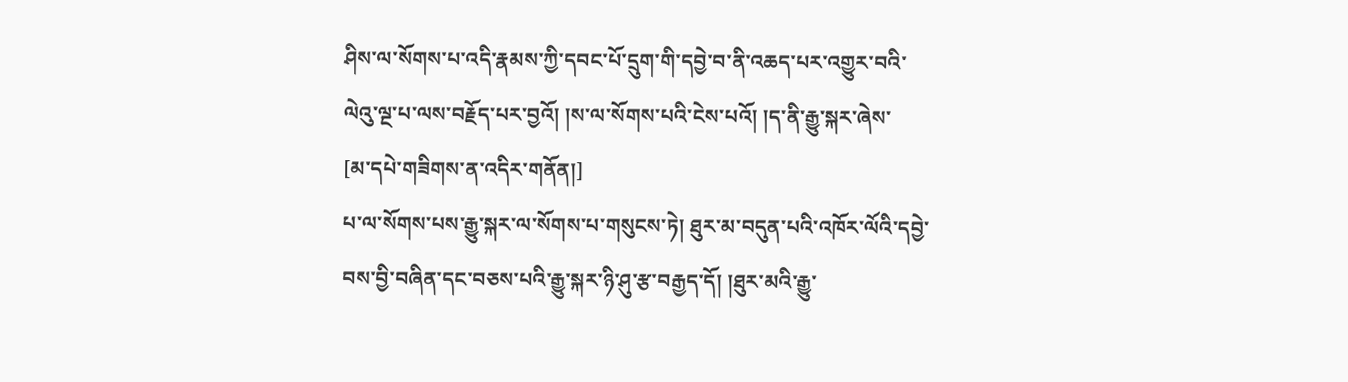ཤིས་ལ་སོགས་པ་འདི་རྣམས་ཀྱི་དབང་པོ་དྲུག་གི་དབྱེ་བ་ནི་འཆད་པར་འགྱུར་བའི་ལེའུ་ལྔ་པ་ལས་བརྗོད་པར་བྱའོ། །ས་ལ་སོགས་པའི་ངེས་པའོ། །ད་ནི་རྒྱུ་སྐར་ཞེས་
[མ་དཔེ་གཟིགས་ན་འདིར་གནོན།]
པ་ལ་སོགས་པས་རྒྱུ་སྐར་ལ་སོགས་པ་གསུངས་ཏེ། ཐུར་མ་བདུན་པའི་འཁོར་ལོའི་དབྱེ་བས་བྱི་བཞིན་དང་བཅས་པའི་རྒྱུ་སྐར་ཉི་ཤུ་རྩ་བརྒྱད་དོ། །ཐུར་མའི་རྒྱུ་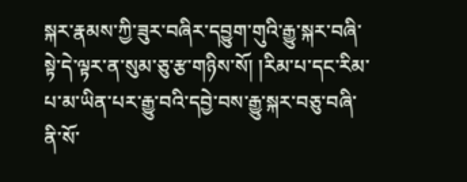སྐར་རྣམས་ཀྱི་ཟུར་བཞིར་དབྱུག་གུའི་རྒྱུ་སྐར་བཞི་སྟེ་དེ་ལྟར་ན་སུམ་ཅུ་རྩ་གཉིས་སོ། །རིམ་པ་དང་རིམ་པ་མ་ཡིན་པར་རྒྱུ་བའི་དབྱེ་བས་རྒྱུ་སྐར་བཅུ་བཞི་ནི་སོ་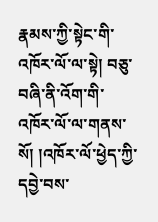རྣམས་ཀྱི་སྟེང་གི་འཁོར་ལོ་ལ་སྟེ། བཅུ་བཞི་ནི་འོག་གི་འཁོར་ལོ་ལ་གནས་སོ། །འཁོར་ལོ་ཕྱེད་ཀྱི་དབྱེ་བས་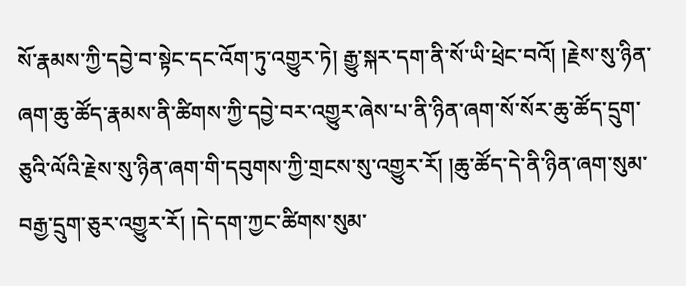སོ་རྣམས་ཀྱི་དབྱེ་བ་སྟེང་དང་འོག་ཏུ་འགྱུར་ཏེ། རྒྱུ་སྐར་དག་ནི་སོ་ཡི་ཕྲེང་བའོ། །རྗེས་སུ་ཉིན་ཞག་ཆུ་ཚོད་རྣམས་ནི་ཚིགས་ཀྱི་དབྱེ་བར་འགྱུར་ཞེས་པ་ནི་ཉིན་ཞག་སོ་སོར་ཆུ་ཚོད་དྲུག་ཅུའི་ལོའི་རྗེས་སུ་ཉིན་ཞག་གི་དབུགས་ཀྱི་གྲངས་སུ་འགྱུར་རོ། །ཆུ་ཚོད་དེ་ནི་ཉིན་ཞག་སུམ་བརྒྱ་དྲུག་ཅུར་འགྱུར་རོ། །དེ་དག་ཀྱང་ཚིགས་སུམ་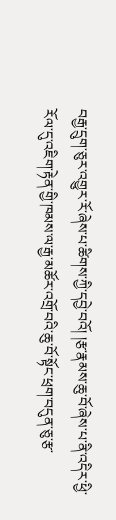བརྒྱ་དྲུག་ཅུར་འགྱུར་རོ་ཞེས་པ་ཚིགས་ཀྱི་དབྱེ་བའོ། །རྩ་རྣམས་ཆུ་བོ་ཞེས་པ་ནི་འདིར་ཕྱི་རོལ་དུ་འཇིག་རྟེན་གྱི་ཁམས་ལ་རྒྱ་མཚོར་འགྲོ་བའི་ཆུ་བོ་སྟོང་ཕྲག་བདུན་ཅུ་རྩ་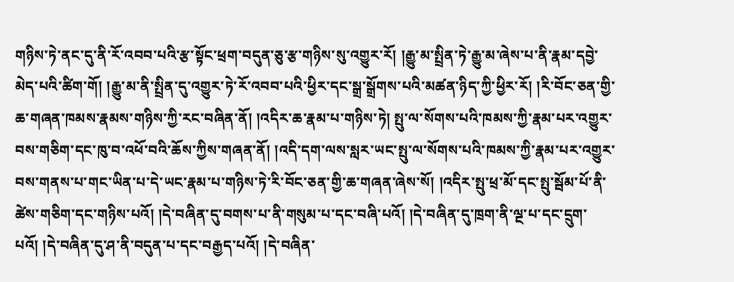གཉིས་ཏེ་ནང་དུ་ནི་རོ་འབབ་པའི་རྩ་སྟོང་ཕྲག་བདུན་ཅུ་རྩ་གཉིས་སུ་འགྱུར་རོ། །རྒྱུ་མ་སྤྲིན་ཏེ་རྒྱུ་མ་ཞེས་པ་ནི་རྣམ་དབྱེ་མེད་པའི་ཚིག་གོ། །རྒྱུ་མ་ནི་སྤྲིན་དུ་འགྱུར་ཏེ་རོ་འབབ་པའི་ཕྱིར་དང་སྒྲ་སྒྲོགས་པའི་མཚན་ཉིད་ཀྱི་ཕྱིར་རོ། །རི་བོང་ཅན་གྱི་ཆ་གཞན་ཁམས་རྣམས་གཉིས་ཀྱི་རང་བཞིན་ནོ། །འདིར་ཆ་རྣམ་པ་གཉིས་ཏེ། སྤུ་ལ་སོགས་པའི་ཁམས་ཀྱི་རྣམ་པར་འགྱུར་བས་གཅིག་དང་ཁུ་བ་འཕོ་བའི་ཆོས་ཀྱིས་གཞན་ནོ། །འདི་དག་ལས་སླར་ཡང་སྤུ་ལ་སོགས་པའི་ཁམས་ཀྱི་རྣམ་པར་འགྱུར་བས་གནས་པ་གང་ཡིན་པ་དེ་ཡང་རྣམ་པ་གཉིས་ཏེ་རི་བོང་ཅན་གྱི་ཆ་གཞན་ཞེས་སོ། །འདིར་སྤུ་ཕྲ་མོ་དང་སྤུ་སྦོམ་པོ་ནི་ཚེས་གཅིག་དང་གཉིས་པའོ། །དེ་བཞིན་དུ་བགས་པ་ནི་གསུམ་པ་དང་བཞི་པའོ། །དེ་བཞིན་དུ་ཁྲག་ནི་ལྔ་པ་དང་དྲུག་པའོ། །དེ་བཞིན་དུ་ཤ་ནི་བདུན་པ་དང་བརྒྱད་པའོ། །དེ་བཞིན་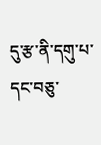དུ་རྩ་ནི་དགུ་པ་དང་བཅུ་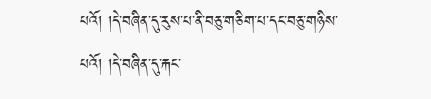པའོ། །དེ་བཞིན་དུ་རུས་པ་ནི་བཅུ་གཅིག་པ་དང་བཅུ་གཉིས་པའོ། །དེ་བཞིན་དུ་རྐང་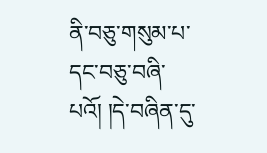ནི་བཅུ་གསུམ་པ་དང་བཅུ་བཞི་པའོ། །དེ་བཞིན་དུ་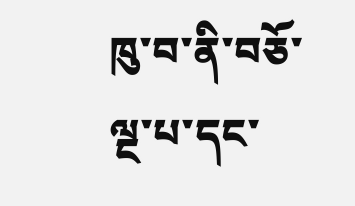ཁུ་བ་ནི་བཅོ་ལྔ་པ་དང་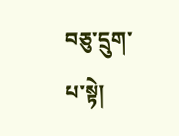བཅུ་དྲུག་པ་སྟེ།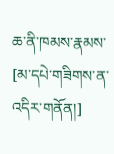ཆ་ནི་ཁམས་རྣམས་
[མ་དཔེ་གཟིགས་ན་འདིར་གནོན།]